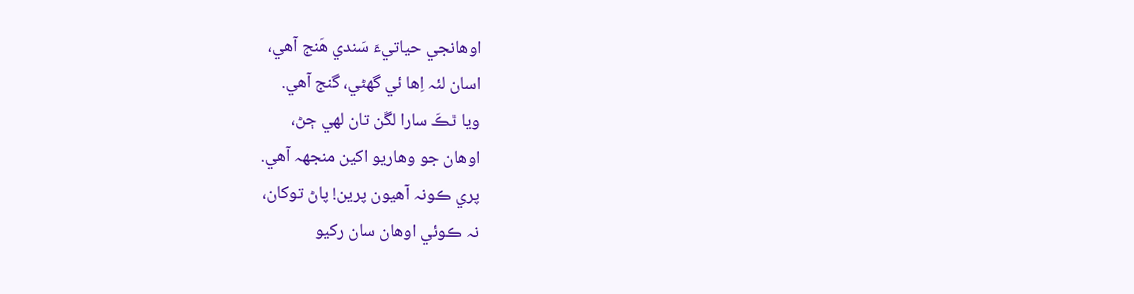اوهانجي حياتيءَ سَندي هَنج آھي،
اسان لئہ اِها ئي گهڻي، گنج آھي.
ويا ٿڪَ سارا لڱن تان لھي ڄڻ،
اوهان جو وھاريو اکين منجهہ آھي.
پري ڪونہ آھيون پرين! پاڻ توکان،
نہ ڪوئي اوهان سان رکيو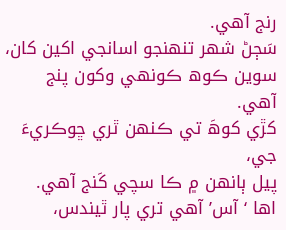رنج آھي.
سَڄڻ شھر تنھنجو اسانجي اکين کان،
سوين ڪوھ ڪونھي وکون پنج آھي.
کڙي کوھَ تي ڪنھن ٿري ڇوڪريءَ جي،
پيل ٻانھن ۾ ڪا سچي کَنج آھي.
اها ‘آس’ آھي تري پار ٿيندس،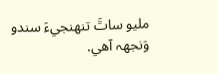مليو ساٿَ تنھنجيءَ سندو وَنجهہ آھي.